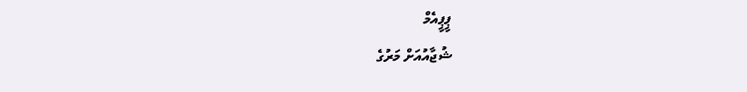ޕީޕީއެމް
ޝުޖާއުއަށް މަރުގެ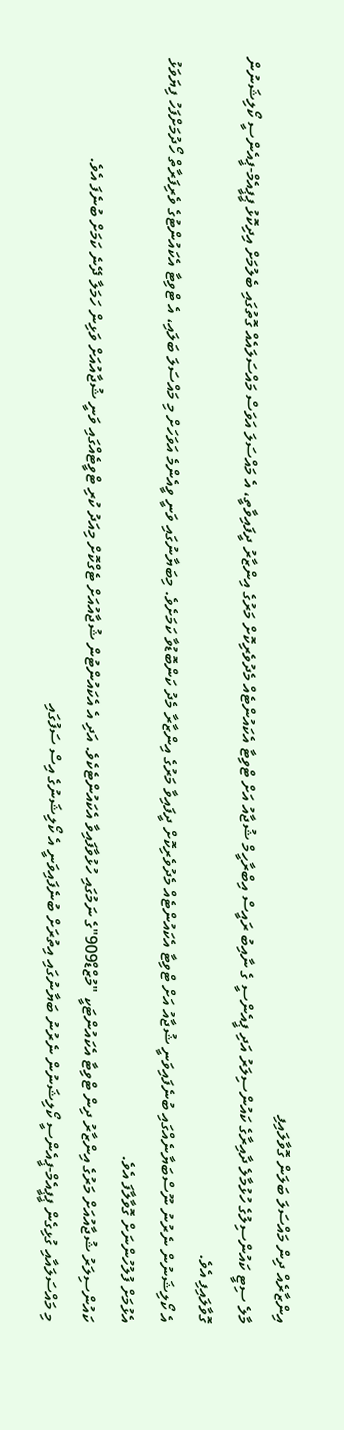އިންޒާރެއް ދިން މައްސަލަ ބަލަން ގޮވާލައިފި
މާލެ ސިޓީ ކައުންސިލުގެ ހުޅުމާލެ ދާއިރާގެ ކައުންސިލަރު އަދި ޕީއެންސީ ގެ ނާއިބު ރައީސް އިބްރާހީމް ޝުޖާއު އަށް ޓްވިޓާ އެކައުންޓެއް މެދުވެރިކޮށް މަރުގެ އިންޒާރު ދީފައިވާތީ، އެ މައްސަލަ އަވަސް މައްސަލައެއް ގޮތުގައި ބެލުމަށް އިދިކޮޅު ޕީޕީއެމް-ޕީއެންސީ ކޯލިޝަނުން ގޮވާލައިފި އެވެ.
އެ ކޯލިޝަނުން ނެރުނު ނޫސްބަޔާނެއްގައި ބުނެފައިވަނީ ޝުޖާއު އަށް ޓްވިޓާ އެކައުންޓެއް މެދުވެރިކޮށް ދީފައިވާ މަރުގެ އިންޒާރާ މެދު ކަންބޮޑުވާ ކަމަށެވެ. މިބަޔާނުގައި ވަނީ ވީއެންމެ އަވަހަށް މި މައްސަލަ ބަލައި، އެ ޓްވިޓާ އެކައުންޓުގެ ވެރިފަރާތް ހޯދުމަށްފަހު ފިޔަވަޅު އެޅުމަށް ފުލުހުންނަށް ގޮވާލާފަ އެވެ.
ކައުންސިލަރު ޝުޖާއުއަށް މަރުގެ އިންޒާރު ދިން ޓްވިޓާ އެކައުންޓަކީ "މުޒްޑް909"ގެ ނަމުގައި ހުޅުވާފައިވާ އެކައުންޓެކެވެ. އަދި އެ އެކައުންޓުން ޝުޖާއުއަށް ޓެގްކޮށް މިއަދު ކުރި ޓްވީޓެއްގައި ވަނީ ޝުޖާއުއަށް ވަޅިން ހަމަލާ ދޭނެ ކަމަށް ބުނެފަ އެވެ.
މި މައްސަލައާއި ގުޅިގެން ޕީޕީއެމް-ޕީއެންސީ ކޯލިޝަނުން ނެރުނު ބަޔާނުގައި އިތުރަށް ބުނެފައިވަނީ އެ ކޯލިޝަނުގެ އިސް ސަފުގައި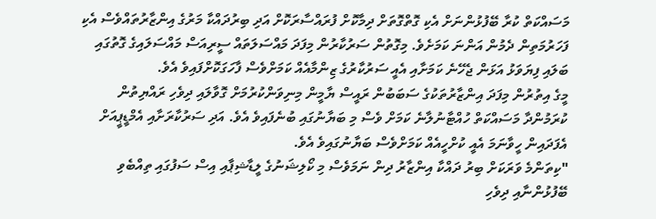މަސައްކަތް ކުރާ ބޭފުޅުންނަށް އެކި ގޮތްގޮތަށް ދިމާކޮށް ފުރައްސާރަކޮށް އަދި ބިރުދައްކާ މަރުގެ އިންޒާރުތައްވެސް އެކި ފަހަރުމަތިން ދެމުން އަންނަ ކަމަށެވެ. މިގޮތުން ސަރުކާރުން މިފަދަ މައްސަލަތައް ސީރިއަސް މައްސަލައިގެ ގޮތުގައި ބަލައި ފިޔަވަޅު އަޅަން ޖެހޭނެ ކަމަށާއި އެއީ ސަރުކާރުގެ ޒިންމާއެއް ކަމަށްވެސް ފާހަގަކޮށްފައިވެ އެވެ.
މީގެ އިތުރުން މިފަދަ އިންޒާރުތަކުގެ ސަބަބުން ރައީސް ޔާމީން މިނިވަންކުރުމަށް ގޮވާލައި ދިވެހި ރައްޔިތުން ކުރަމުންދާ މަސައްކަތް ހުއްޓާނުލާނެ ކަމަށް ވެސް މި ބަޔާނުގައި ބުނެފައިވެ އެވެ. އަދި ސަރުކާރަށާއި އެމްޑީޕީއަށް އެފަދައިން ހީވާނަމަ އެއީ ކުށްހީއެއް ކަމަށްވެސް ބަޔާނުގައިވެ އެވެ.
"ކިތަންމެ ވަރަކަށް ބިރު ދައްކާ އިންޒާރު ދިން ނަމަވެސް މި ކޯލިޝަނުގެ ލީޑާޝިޕާއި އިސް ސަފުގައި ތިއްބެވި ބޭފުޅުންނާއި ދިވެހި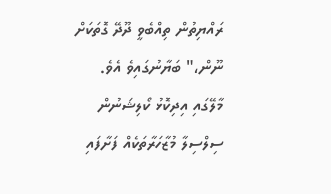ރައްޔިތުން ތިއްބެވީ ދޫދޭ ގޮތަކަށް ނޫން،" ބަޔާނުގައިވެ އެވެ.
މާލޭގައި އިދިކޮޅު ކޯލިޝަނުން ސިލްސިލާ މުޒާހަރާތަކެއް ފަށާފައި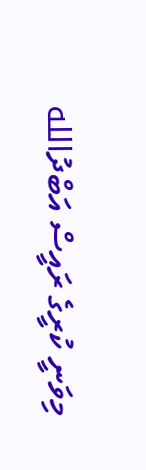މިވަނީ ކުރީގެ ރައީސް އަބްދުالله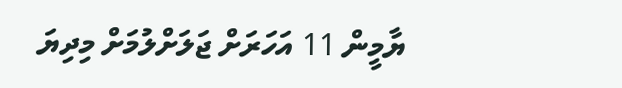ޔާމީން 11 އަހަރަށް ޖަލަށްލުމަށް މިދިޔަ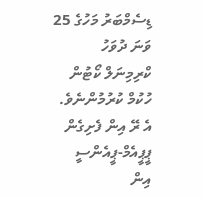ޑިސެމްބަރު މަހުގެ 25 ވަނަ ދުވަހު ކްރިމިނަލް ކޯޓުން ހުކުމް ކުރުމުންނެވެ. އެ ރޭ އިން ފެށިގެން ޕީޕީއެމް-ޕީއެންސީ އިން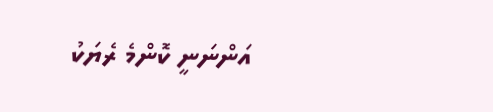އަންނަނީ ކޮންމެ ރެޔަކު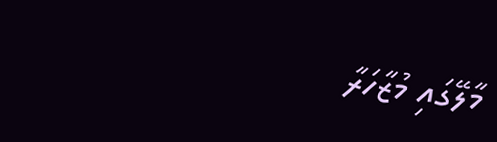މާލޭގައި މުޒާހަރާ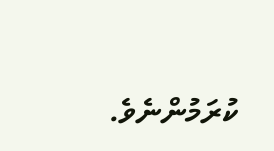ކުރަމުންނެވެ.